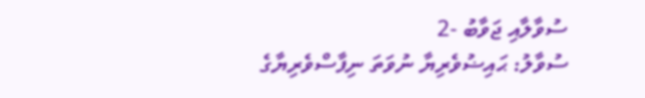ސުވާލާއި ޖަވާބު -2
ސުވާލު: ޙައިޟުވެރިޔާ ނުވަތަ ނިފާސްވެރިޔާގެ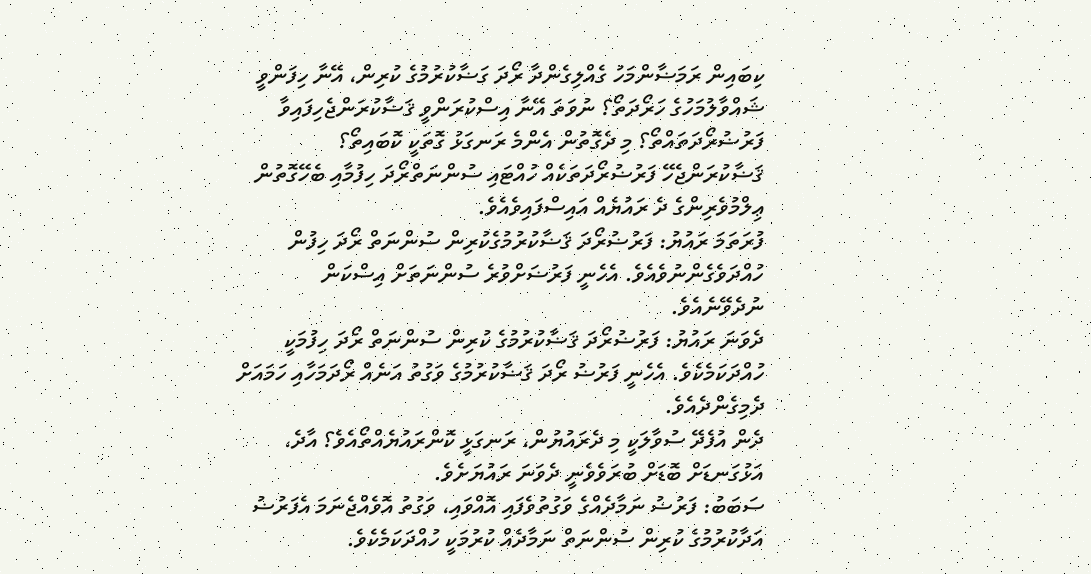ކިބައިން ރަމަޟާންމަހު ގެއްލިގެންދާ ރޯދަ ގަޟާކުރުމުގެ ކުރިން، އޭނާ ހިފަންވީ ޝައްވާލުމަހުގެ ހަރޯދަތޯ؟ ނުވަތަ އޭނާ އިސްކުރަންވީ ޤަޟާކުރަންޖެހިފައިވާ ފަރުޟުރޯދަތައްތޯ؟ މި ދެގޮތުން އެންމެ ރަނގަޅު ގޮތަކީ ކޮބައިތޯ؟
ޤަޟާކުރަންޖެހޭ ފަރުޟުރޯދަތަކެއް ހުއްޓައި ސުންނަތްރޯދަ ހިފުމާއި ބެހޭގޮތުން ޢިލްމުވެރިންގެ ދެ ރައުޔެއް އައިސްފައިވެއެވެ.
ފުރަތަމަ ރައުޔު: ފަރުޟުރޯދަ ޤަޟާކުރުމުގެކުރިން ސުންނަތް ރޯދަ ހިފުން ހުއްދަވެގެންނުވެއެވެ. އެހެނީ ފަރުޟަށްވުރެ ސުންނަތަށް އިސްކަން ނުދެވޭނެއެވެ.
ދެވަނަ ރައުޔު: ފަރުޟުރޯދަ ޤަޟާކުރުމުގެ ކުރިން ސުންނަތް ރޯދަ ހިފުމަކީ ހުއްދަކަމެކެވެ. އެހެނީ ފަރުޟު ރޯދަ ޤަޟާކުރުމުގެ ވަގުތު އަނެއް ރޯދަމަހާއި ހަމައަށް ދެމިގެންދެއެވެ.
ދެން އުފެދޭ ސުވާލަކީ މި ދެރައުޔުން، ރަނގަޅީ ކޮންރައުޔެއްތޯއެވެ؟ އާދެ، އަޅުގަނޑަށް ބޮޑަށް ބުރަވެވެނީ ދެވަނަ ރައުޔަށެވެ.
ސަބަބު: ފަރުޟު ނަމާދެއްގެ ވަގުތުވެފައި އޮއްވައި، ވަގުތު އޮވެއްޖެނަމަ އެފަރުޟު އަދާކުރުމުގެ ކުރިން ސުންނަތް ނަމާދެއް ކުރުމަކީ ހުއްދަކަމެކެވެ.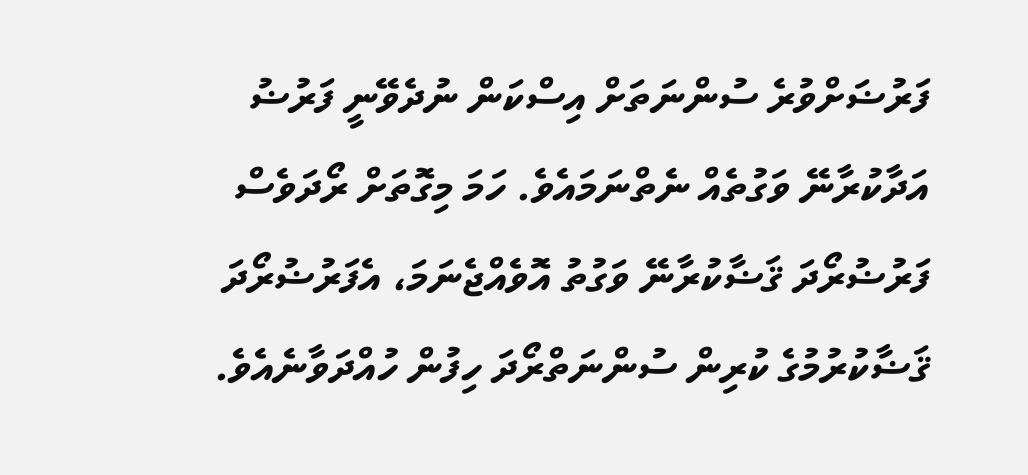ފަރުޟަށްވުރެ ސުންނަތަށް އިސްކަން ނުދެވޭނީ ފަރުޟު އަދާކުރާނޭ ވަގުތެއް ނެތްނަމައެވެ. ހަމަ މިގޮތަށް ރޯދަވެސް ފަރުޟުރޯދަ ޤަޟާކުރާނޭ ވަގުތު އޮވެއްޖެނަމަ، އެފަރުޟުރޯދަ ޤަޟާކުރުމުގެ ކުރިން ސުންނަތްރޯދަ ހިފުން ހުއްދަވާނެއެވެ.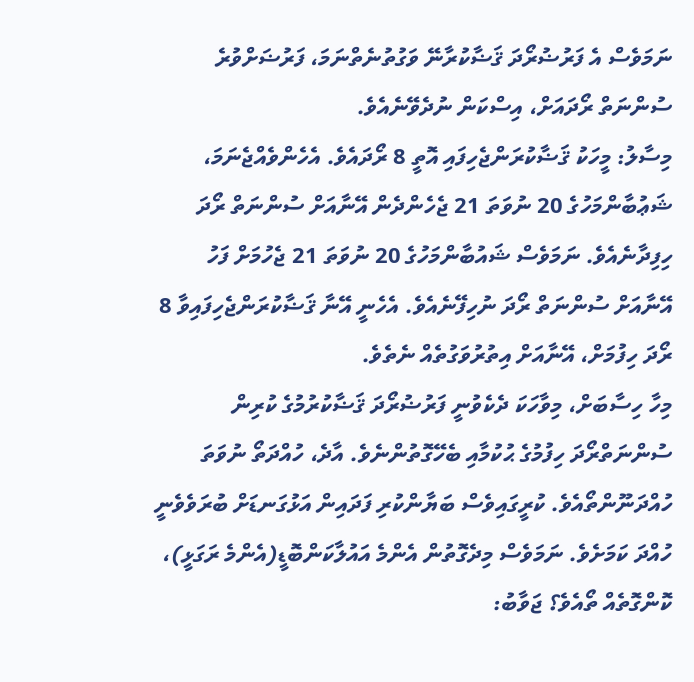ނަމަވެސް އެ ފަރުޟުރޯދަ ޤަޟާކުރާނޭ ވަގުތުނެތްނަމަ، ފަރުޟަށްވުރެ ސުންނަތް ރޯދައަށް، އިސްކަން ނުދެވޭނެއެވެ.
މިސާލު: މީހަކު ޤަޟާކުރަންޖެހިފައި އޮތީ 8 ރޯދައެވެ. އެހެންވެއްޖެނަމަ، ޝަޢުބާންމަހުގެ 20 ނުވަތަ 21 ޖެހެންދެން އޭނާއަށް ސުންނަތް ރޯދަ ހިފިދާނެއެވެ. ނަމަވެސް ޝައުބާންމަހުގެ 20 ނުވަތަ 21 ޖެހުމަށް ފަހު އޭނާއަށް ސުންނަތް ރޯދަ ނުހިފޭނެއެވެ. އެހެނީ އޭނާ ޤަޟާކުރަންޖެހިފައިވާ 8 ރޯދަ ހިފުމަށް، އޭނާއަށް އިތުރުވަގުތެއް ނެތެވެ.
މިހާ ހިސާބަށް، މިވާހަކަ ދެކެވުނީ ފަރުޟުރޯދަ ޤަޟާކުރުމުގެ ކުރިން ސުންނަތްރޯދަ ހިފުމުގެ ޙުކުމާއި ބެހޭގޮތުންނެވެ. އާދެ، ހުއްދަތޯ ނުވަތަ ހުއްދަނޫންތޯއެވެ. ކުރީގައިވެސް ބަޔާންކުރި ފަދައިން އަޅުގަނޑަށް ބުރަވެވެނީ ހުއްދަ ކަމަށެވެ. ނަމަވެސް މިދެގޮތުން އެންމެ އައުލާކަންބޮޑީ(އެންމެ ރަގަޅީ)، ކޮންގޮތެއް ތޯއެވެ؟ ޖަވާބު: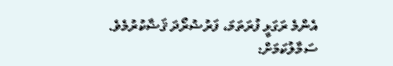އެންމެ ރަގަޅީ ފުރަތަމަ، ފަރުޟުރޯދަ ޤަޟާކުރުމެވެ.
ސަމާލުކަމަށް: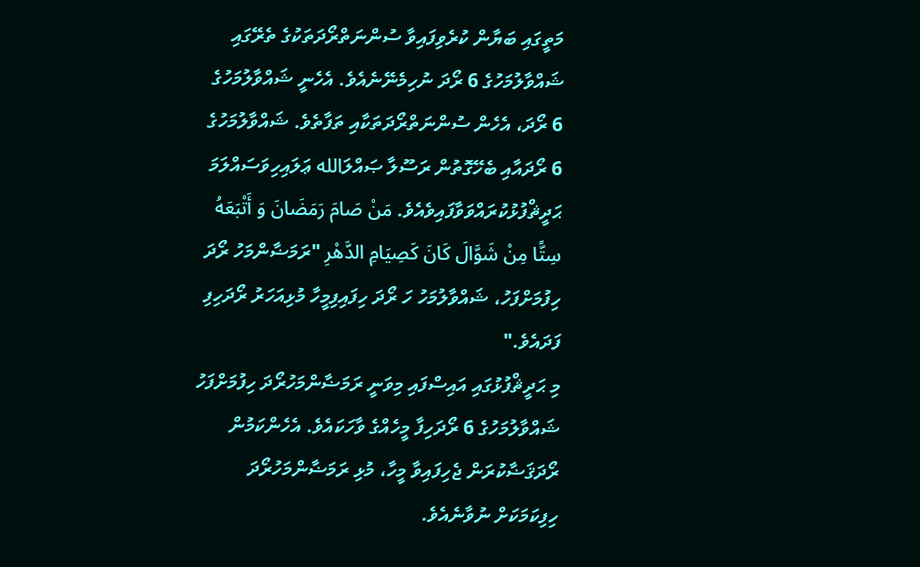މަތީގައި ބަޔާން ކުރެވިފައިވާ ސުންނަތްރޯދަތަކުގެ ތެރޭގައި ޝައްވާލުމަހުގެ 6 ރޯދަ ނުހިމެނޭނެއެވެ. އެހެނީ ޝައްވާލުމަހުގެ 6 ރޯދަ، އެހެން ސުންނަތްރޯދަތަކާއި ތަފާތެވެ. ޝައްވާލުމަހުގެ 6 ރޯދައާއި ބެހޭގޮތުން ރަސޫލާ ޞައްލަالله ޢަލައިހިވަސައްލަމަ ޙަދީޘްފުޅުކުރައްވަވާފައިވެއެވެ. مَنْ صَامَ رَمَضَانَ وَ أَتْبَعَهُ سِتًّا مِنْ شَوَّالَ كَانَ كَصِيَامِ الدَّهْرِ "ރަމަޟާންމަހު ރޯދަ ހިފުމަށްފަހު، ޝައްވާލުމަހު ހަ ރޯދަ ހިފައިފިމީހާ މުޅިއަހަރު ރޯދަހިފި ފަދައެވެ."
މި ޙަދީޘްފުޅުގައި އައިސްފައި މިވަނީ ރަމަޟާންމަހުރޯދަ ހިފުމަށްފަހު ޝައްވާލުމަހުގެ 6 ރޯދަހިފާ މީހެއްގެ ވާހަކައެވެ. އެހެންކަމުން ރޯދަޤަޟާކުރަން ޖެހިފައިވާ މީހާ، މުޅި ރަމަޟާންމަހުރޯދަ ހިފިކަމަކަށް ނުވާނެއެވެ.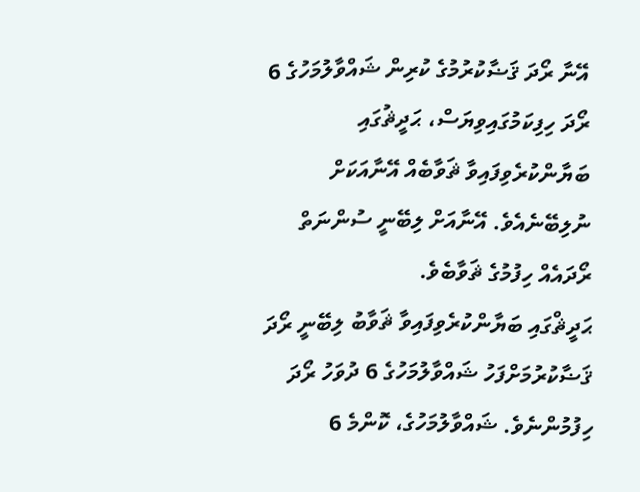އޭނާ ރޯދަ ޤަޟާކުރުމުގެ ކުރިން ޝައްވާލުމަހުގެ 6 ރޯދަ ހިފިކަމުގައިވިޔަސް، ޙަދީޘުގައި ބަޔާންކުރެވިފައިވާ ޘަވާބެއް އޭނާއަކަށް ނުލިބޭނެއެވެ. އޭނާއަށް ލިބޭނީ ސުންނަތް ރޯދައެއް ހިފުމުގެ ޘަވާބެވެ.
ޙަދީޘްގައި ބަޔާންކުރެވިފައިވާ ޘަވާބު ލިބޭނީ ރޯދަ ޤަޟާކުރުމަށްފަހު ޝައްވާލުމަހުގެ 6 ދުވަހު ރޯދަ ހިފުމުންނެވެ. ޝައްވާލުމަހުގެ، ކޮންމެ 6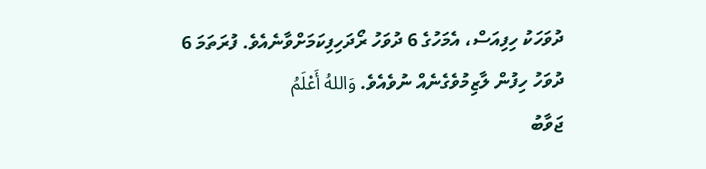ދުވަހަކު ހިފިއަސް، އެމަހުގެ 6 ދުވަހު ރޯދަހިފިކަމަށްވާނެއެވެ. ފުރަތަމަ 6 ދުވަހު ހިފުން ލާޒިމުވެގެނެއް ނުވެއެވެ. وَاللهُ أَعْلَمُ
ޖަވާބު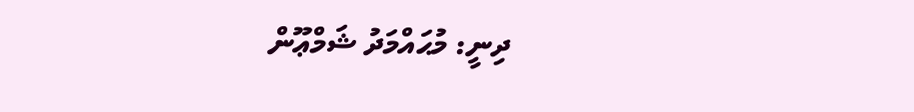ދިނީ: މުޙައްމަދު ޝަމްޢޫން